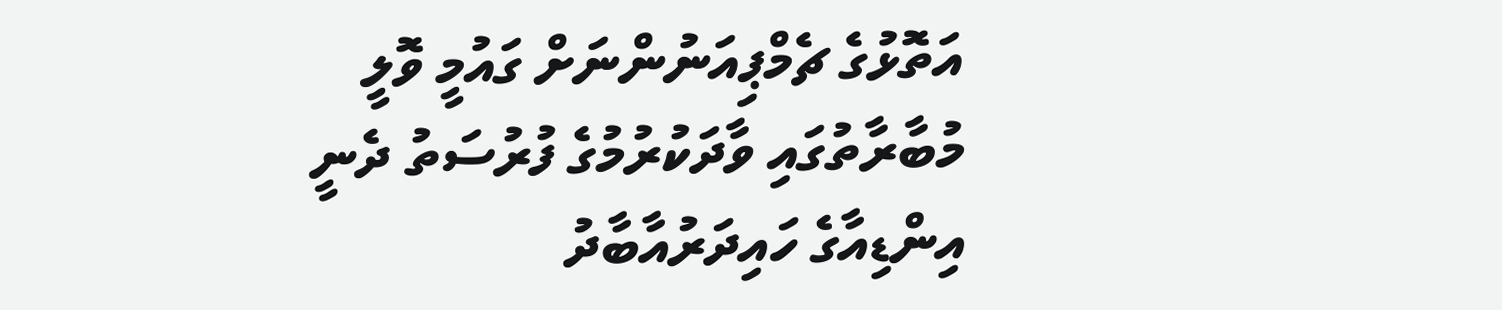އަތޮޅުގެ ޗެމްޕިއަނުންނަށް ގައުމީ ވޮލީ މުބާރާތުގައި ވާދަކުރުމުގެ ފުރުސަތު ދެނީ
އިންޑިއާގެ ހައިދަރުއާބާދު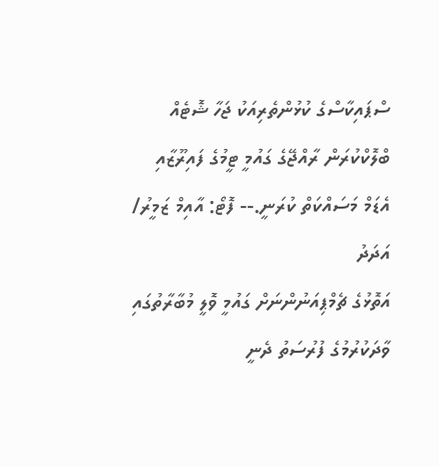ސްޕައިކާސްގެ ކުޅުންތެރިއަކު ޖަހާ ޝޮޓެއް ބްލޮކްކުރަން ރާއްޖޭގެ ގައުމީ ޓީމުގެ ފައިރޫޒާއި އެޑަމް މަސައްކަތް ކުރަނީ.-- ފޮޓޯ: އާއިމް ޒަމީރު/ އަދަދު
އަތޮޅުގެ ޗެމްޕިއަނުންނަށް ގައުމީ ވޮލީ މުބާރާތުގައި ވާދަކުރުމުގެ ފުރުސަތު ދެނީ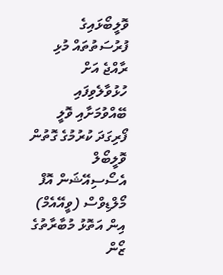ވޮލީބޯޅައިގެ ފުރުސަތުތައް މުޅި ރާއްޖެ އަށް ހުޅުވާލެވިފައި ބޭއްވުމަށާއި ވޮލީ ފޯރިގަދަ ކުރުމުގެ ގޮތުން ވޮލީބޯލް އެސޯސިއޭޝަން އޮފް މޯލްޑިވްސް (ވީއޭއެމް) އިން އަތޮޅު މުބާރާތުގެ ޒޯން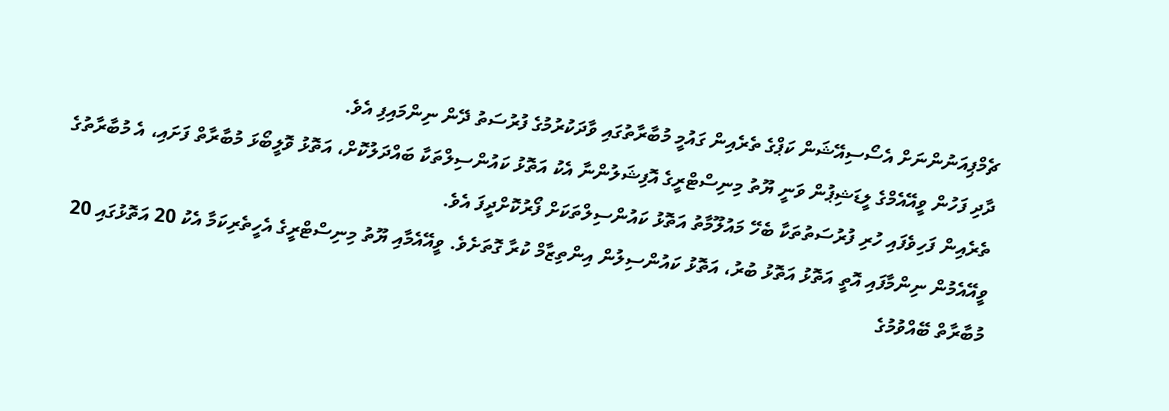ޗެމްޕިއަނުންނަށް އެސޯސިއޭޝަން ކަޕްގެ ތެރެއިން ގައުމީ މުބާރާތުގައި ވާދަކުރުމުގެ ފުރުސަތު ދޭން ނިންމައިފި އެވެ.
ދާދި ފަހުން ވީއޭއެމްގެ ލީޑަޝިޕުން ވަނީ ޔޫތު މިނިސްޓްރީގެ އޮފިޝަލުންނާ އެކު އަތޮޅު ކައުންސިލްތަކާ ބައްދަލުކޮށް، އަތޮޅު ވޮލީބޯޅަ މުބާރާތް ފަށައި، އެ މުބާރާތުގެ ތެރެއިން ފަހިވެފައި ހުރި ފުރުސަތުތަކާ ބެހޭ މައުލޫމާތު އަތޮޅު ކައުންސިލްތަކަށް ފޯރުކޮށްދީފަ އެވެ.
ވީއޭއެމުން ނިންމާފައި އޮތީ އަތޮޅު އަތޮޅު ބުރު، އަތޮޅު ކައުންސިލުން އިންތިޒާމް ކުރާ ގޮތަށެވެ. ވީއޭއެމާއި ޔޫތު މިނިސްޓްރީގެ އެހީތެރިކަމާ އެކު 20 އަތޮޅުގައި 20 މުބާރާތް ބޭއްވުމުގެ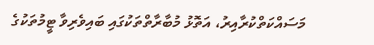މަސައްކަތްކުރާއިރު، އަތޮޅު މުބާރާތްތަކުގައި ބައިވެރިވާ ޓީމުތަކުގެ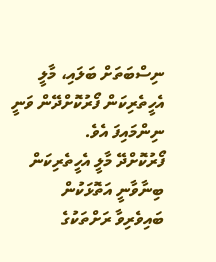ނިސްބަތަށް ބަލައި، މާލީ އެހީތެރިކަން ފޯރުކޮށްދޭން ވަނީ ނިންމައިފަ އެވެ.
ފޯރުކޮށްދޭ މާލީ އެހީތެރިކަން ބިނާވާނީ އަތޮޅަކުން ބައިވެރިވާ ރަށްތަކުގެ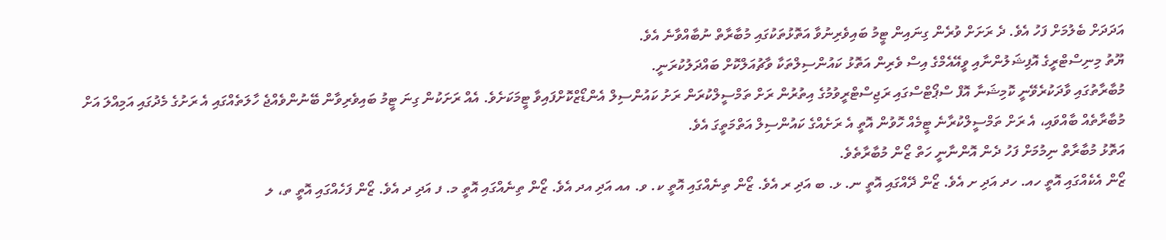އަދަދަށް ބެލުމަށް ފަހު އެވެ. ދެ ރަށަށް ވުރެން ގިނައިން ޓީމު ބައިވެރިނުވާ އަތޮޅުތަކުގައި މުބާރާތް ނުބާއްވާނެ އެވެ.
ޔޫތު މިނިސްޓްރީގެ އޮފިޝަލުންނާއި ވީއޭއެމްގެ އިސް ވެރިން އަތޮޅު ކައުންސިލްތަކާ ވާޗުއަލްކޮށް ބައްދަލުކުރަނީ.
މުބާރާތުގައި ވާދަކުރެވޭނީ ކޮމިޝަނާ އޮފް ސްޕޯޓްސްގައި ރަޖިސްޓްރީވުމުގެ އިތުރުން ރަށް ތަމްސީލްކުރަން ރަށު ކައުންސިލް އެންޑޯޒްކޮށްފައިވާ ޓީމަކަށެވެ. އެއް ރަށަކުން ގިނަ ޓީމު ބައިވެރިވާން ބޭނުންވެއްޖެ ހާލަތެއްގައި އެ ރަށުގެ މެދުގައި އަމިއްލަ އަށް މުބާރާތެއް ބާއްވައި، އެ ރަށް ތަމްސީލްކުރާނެ ޓީމެއް ހޮވުން އޮތީ އެ ރަށެއްގެ ކައުންސިލް އަތްމަތީގަ އެވެ.
އަތޮޅު މުބާރާތް ނިމުމަށް ފަހު ދެން އޮންނާނީ ހަތް ޒޯން މުބާރާތެވެ.
ޒޯން އެކެއްގައި އޮތީ ހއ. ހދ އަދި ށ އެވެ. ޒޯން ދޭއްގައި އޮތީ ނ. ޅ. ބ އަދި ރ އެވެ. ޒޯން ތިނެއްގައި އޮތީ ކ. ވ. އއ އަދި އދ އެވެ. ޒޯން ތިނެއްގައި އޮތީ މ. ފ އަދި ދ އެވެ. ޒޯން ފަހެއްގައި އޮތީ ތ، ލ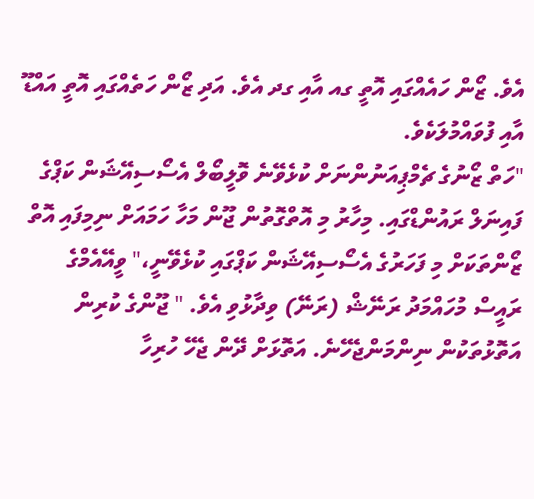އެވެ. ޒޯން ހައެއްގައި އޮތީ ގއ އާއި ގދ އެވެ. އަދި ޒޯން ހަތެއްގައި އޮތީ އައްޑޫ އާއި ފުވައްމުލަކެވެ.
"ހަތް ޒޯނުގެ ޗެމްޕިއަނުންނަށް ކުޅެވޭނެ ވޮލީބޯލް އެސޯސިއޭޝަން ކަޕްގެ ފައިނަލް ރައުންޑްގައި. މިހާރު މި އޮތްގޮތުން ޖޫން މަހާ ހަމައަށް ނިމިފައި އޮތް ޒޯންތަކަށް މި ފަހަރުގެ އެސޯސިއޭޝަން ކަޕްގައި ކުޅެވޭނީ،" ވީއޭއެމްގެ ރައީސް މުހައްމަދު ރަނޭޝް (ރަނޭ) ވިދާޅުވި އެވެ. " ޖޫންގެ ކުރިން އަތޮޅުތަކުން ނިންމަންޖެހޭނެ. އަތޮޅަށް ދޭން ޖެހޭ ހުރިހާ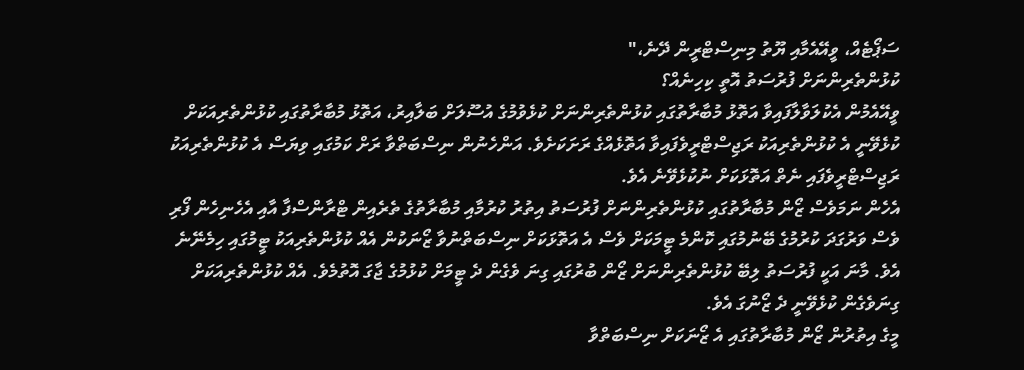ސަޕޯޓެއް، ވީއޭއެމާއި ޔޫތު މިނިސްޓްރީން ދޭނެ،"
ކުޅުންތެރިންނަށް ފުރުސަތު އޮތީ ކިހިނެއް؟
ވީއޭއެމުން އެކުލަވާލާފައިވާ އަތޮޅު މުބާރާތުގައި ކުޅުންތެރިންނަށް ކުޅެވުމުގެ އުސޫލަށް ބަލާއިރު، އަތޮޅު މުބާރާތުގައި ކުޅުންތެރިއަކަށް ކުޅެވޭނީ އެ ކުޅުންތެރިއަކު ރަޖިސްޓްރީވެފައިވާ އަތޮޅެއްގެ ރަށަކަށެވެ. އަންހެނުން ނިސްބަތްވާ ރަށް ކަމުގައި ވިޔަސް އެ ކުޅުންތެރިއަކު ރަޖިސްޓްރީވެފައި ނެތް އަތޮޅަކަށް ނުކުޅެވޭނެ އެވެ.
އެހެން ނަމަވެސް ޒޯން މުބާރާތުގައި ކުޅުންތެރިންނަށް ފުރުސަތު އިތުރު ކުރުމާއި މުބާރާތުގެ ތެރެއިން ޓްރާންސްފާ އާއި އެހެނިހެން ފޯރި ވެސް ވަރުގަދަ ކުރުމުގެ ބޭނުމުގައި ކޮންމެ ޓީމަކަށް ވެސް އެ އަތޮޅަކަށް ނިސްބަތްނުވާ ޒޯނަކުން އެއް ކުޅުންތެރިއަކު ޓީމުގައި ހިމެނޭނެ އެވެ. މާނަ އަކީ ފުރުސަތު ލިބޭ ކުޅުންތެރިންނަށް ޒޯން ބުރުގައި ގިނަ ވެގެން ދެ ޓީމަށް ކުޅުމުގެ ޖާގަ އޮތުމެވެ. އެއް ކުޅުންތެރިއަކަށް ގިނަވެގެން ކުޅެވޭނީ ދެ ޒޯނުގަ އެވެ.
މީގެ އިތުރުން ޒޯން މުބާރާތުގައި އެ ޒޯނަކަށް ނިސްބަތްވާ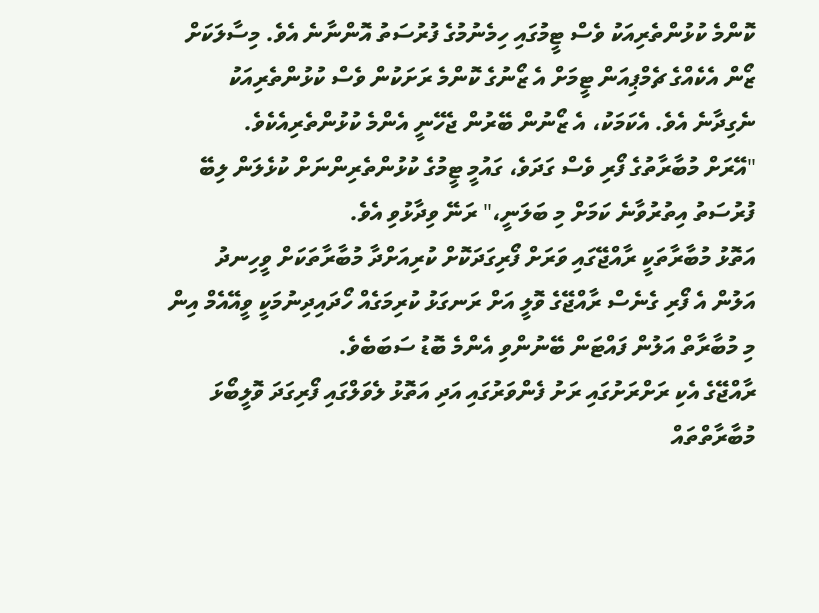ކޮންމެ ކުޅުންތެރިއަކު ވެސް ޓީމުގައި ހިމެނުމުގެ ފުރުސަތު އޮންނާނެ އެވެ. މިސާލަކަށް ޒޯން އެކެއްގެ ޗެމްޕިއަން ޓީމަށް އެ ޒޯނުގެ ކޮންމެ ރަށަކުން ވެސް ކުޅުންތެރިއަކު ނެގިދާނެ އެވެ. އެކަމަކު، އެ ޒޯނުން ބޭރުން ޖެހޭނީ އެންމެ ކުޅުންތެރިއެކެވެ.
"އޭރަށް މުބާރާތުގެ ފޯރި ވެސް ގަދަވެ، ގައުމީ ޓީމުގެ ކުޅުންތެރިންނަށް ކުޅެލަން ލިބޭ ފުރުސަތު އިތުރުވާނެ ކަމަށް މި ބަލަނީ،" ރަނޭ ވިދާޅުވި އެވެ.
އަތޮޅު މުބާރާތަކީ ރާއްޖޭގައި ވަރަށް ފޯރިގަދަކޮށް ކުރިއަށްދާ މުބާރާތަކަށް ވީހިނދު އަލުން އެ ފޯރި ގެނެސް ރާއްޖޭގެ ވޮލީ އަށް ރަނގަޅު ކުރިމަގެއް ހޯދައިދިނުމަކީ ވީއޭއެމް އިން މި މުބާރާތް އަލުން ފައްޓަން ބޭނުންވި އެންމެ ބޮޑު ސަބަބެވެ.
ރާއްޖޭގެ އެކި ރަށްރަށުގައި ރަށު ފެންވަރުގައި އަދި އަތޮޅު ލެވަލްގައި ފޯރިގަދަ ވޮލީބޯޅަ މުބާރާތްތައް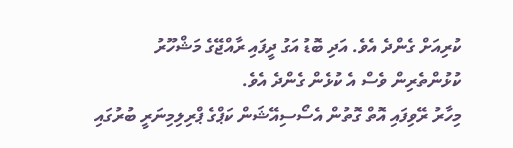ކުރިއަށް ގެންދެ އެވެ. އަދި ބޮޑު އަގު ދީފައި ރާއްޖޭގެ މަޝްހޫރު ކުޅުންތެރިން ވެސް އެ ކުޅެން ގެންދެ އެވެ.
މިހާރު ރޭވިފައި އޮތް ގޮތުން އެސޯސިއޭޝަން ކަޕްގެ ޕްރިލިމިނަރީ ބުރުގައި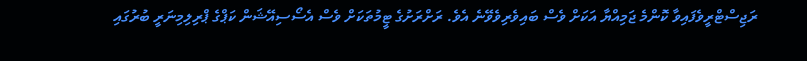ރަޖިސްޓްރީވެފައިވާ ކޮންމެ ޖަމިއްޔާ އަކަށް ވެސް ބައިވެރިވެވޭނެ އެވެ. ރަށްރަށުގެ ޓީމުތަކަށް ވެސް އެސޯސިއޭޝަން ކަޕްގެ ޕްރިލިމިނަރީ ބުރުގައި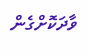ވާދަކޮށްގެން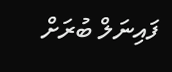ފައިނަލް ބުރަށް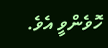ހޮވެންވީ އެވެ.